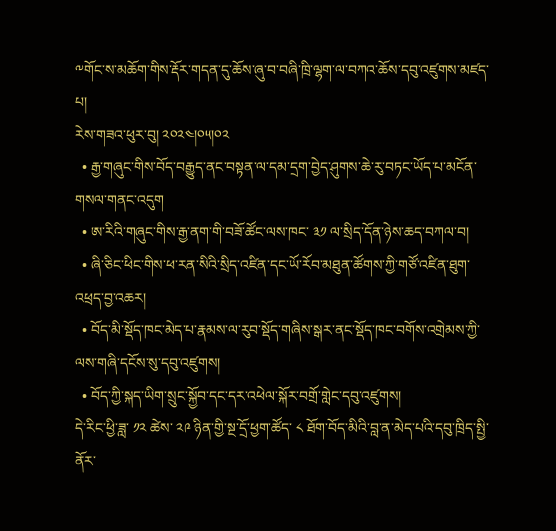༸གོང་ས་མཆོག་གིས་རྡོར་གདན་དུ་ཆོས་ཞུ་བ་བཞི་ཁྲི་ལྷག་ལ་བཀའ་ཆོས་དབུ་འཛུགས་མཛད་པ།
རེས་གཟའ་ཕུར་བུ། ༢༠༢༤།༠༥།༠༢
  • རྒྱ་གཞུང་གིས་བོད་བརྒྱུད་ནང་བསྟན་ལ་དམ་དྲག་བྱེད་ཤུགས་ཆེ་རུ་བཏང་ཡོད་པ་མངོན་གསལ་གནང་འདུག
  • ཨ་རིའི་གཞུང་གིས་རྒྱ་ནག་གི་བཟོ་ཚོང་ལས་ཁང་ ༣༡ ལ་སྲིད་དོན་ཉེས་ཆད་བཀལ་བ།
  • ཞི་ཅིང་ཕིང་གིས་ཕ་རན་སིའི་སྲིད་འཛིན་དང་ཡོ་རོབ་མཐུན་ཚོགས་ཀྱི་གཙོ་འཛིན་ཐུག་འཕྲད་བྱ་འཆར།
  • བོད་མི་སྡོད་ཁང་མེད་པ་རྣམས་ལ་རུབ་སྡོད་གཞིས་སྒར་ནང་སྡོད་ཁང་བགོས་འགྲེམས་ཀྱི་ལས་གཞི་དངོས་སུ་དབུ་འཛུགས།
  • བོད་ཀྱི་སྐད་ཡིག་སྲུང་སྐྱོབ་དང་དར་འཕེལ་སྐོར་བགྲོ་གླེང་དབུ་འཛུགས།
དེ་རིང་ཕྱི་ཟླ་ ༡༢ ཚེས་ ༢༩ ཉིན་གྱི་སྔ་དྲོ་ཕྱག་ཚོད་ ༨ ཐོག་བོད་མིའི་བླ་ན་མེད་པའི་དབུ་ཁྲིད་སྤྱི་ནོར་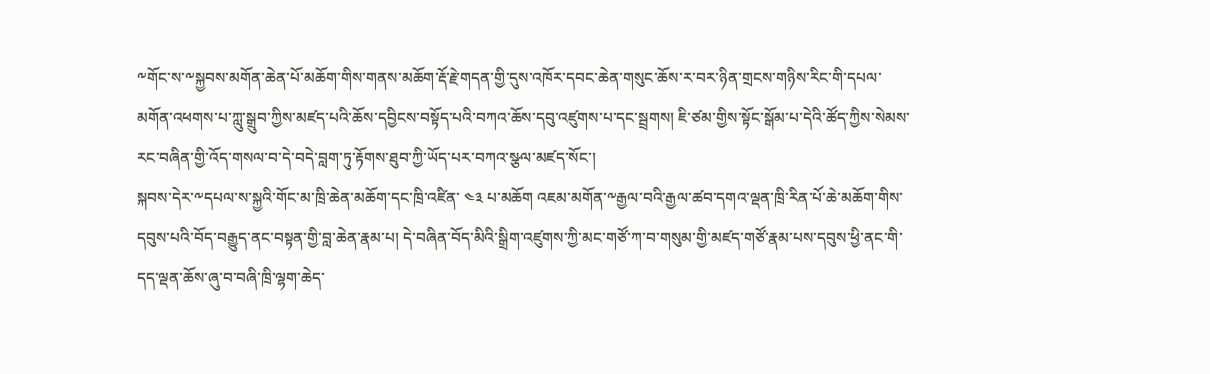༸གོང་ས་༸སྐྱབས་མགོན་ཆེན་པོ་མཆོག་གིས་གནས་མཆོག་རྡོ་རྗེ་གདན་གྱི་དུས་འཁོར་དབང་ཆེན་གསུང་ཆོས་ར་བར་ཉིན་གྲངས་གཉིས་རིང་གི་དཔལ་མགོན་འཕགས་པ་ཀླུ་སྒྲུབ་ཀྱིས་མཛད་པའི་ཆོས་དབྱིངས་བསྟོད་པའི་བཀའ་ཆོས་དབུ་འཛུགས་པ་དང་སྦྲགས། ཇི་ཙམ་གྱིས་སྟོང་སྒོམ་པ་དེའི་ཚོད་ཀྱིས་སེམས་རང་བཞིན་གྱི་འོད་གསལ་བ་དེ་བདེ་བླག་ཏུ་རྟོགས་ཐུབ་ཀྱི་ཡོད་པར་བཀའ་སྩལ་མཛད་སོང་།
སྐབས་དེར་༸དཔལ་ས་སྐྱའི་གོང་མ་ཁྲི་ཆེན་མཆོག་དང་ཁྲི་འཛིན་ ༤༣ པ་མཆོག འཇམ་མགོན་༸རྒྱལ་བའི་རྒྱལ་ཚབ་དགའ་ལྡན་ཁྲི་རིན་པོ་ཆེ་མཆོག་གིས་དབུས་པའི་བོད་བརྒྱུད་ནང་བསྟན་གྱི་བླ་ཆེན་རྣམ་པ། དེ་བཞིན་བོད་མིའི་སྒྲིག་འཛུགས་ཀྱི་མང་གཙོ་ཀ་བ་གསུམ་གྱི་མཛད་གཙོ་རྣམ་པས་དབུས་ཕྱི་ནང་གི་དད་ལྡན་ཆོས་ཞུ་བ་བཞི་ཁྲི་ལྷག་ཆེད་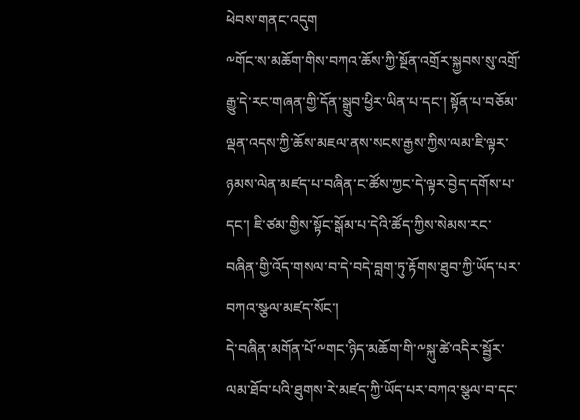ཕེབས་གནང་འདུག
༸གོང་ས་མཆོག་གིས་བཀའ་ཆོས་ཀྱི་སྔོན་འགྲོར་སྐྱབས་སུ་འགྲོ་རྒྱུ་དེ་རང་གཞན་གྱི་དོན་སྒྲུབ་ཕྱིར་ཡིན་པ་དང་། སྟོན་པ་བཅོམ་ལྡན་འདས་ཀྱི་ཆོས་མཇལ་ནས་སངས་རྒྱས་ཀྱིས་ལམ་ཇི་ལྟར་ཉམས་ལེན་མཛད་པ་བཞིན་ང་ཚོས་ཀྱང་དེ་ལྟར་བྱེད་དགོས་པ་དང་། ཇི་ཙམ་གྱིས་སྟོང་སྒོམ་པ་དེའི་ཚོད་ཀྱིས་སེམས་རང་བཞིན་གྱི་འོད་གསལ་བ་དེ་བདེ་བླག་ཏུ་རྟོགས་ཐུབ་ཀྱི་ཡོད་པར་བཀའ་སྩལ་མཛད་སོང་།
དེ་བཞིན་མགོན་པོ་༸གང་ཉིད་མཆོག་གི་༸སྐུ་ཚེ་འདིར་སྦྱོར་ལམ་ཐོབ་པའི་ཐུགས་རེ་མཛད་ཀྱི་ཡོད་པར་བཀའ་སྩལ་བ་དང་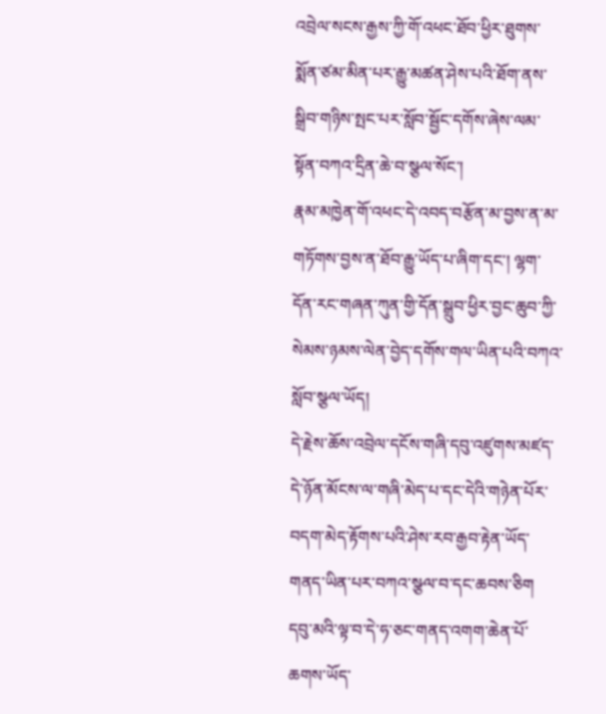འབྲེལ་སངས་རྒྱས་ཀྱི་གོ་འཕང་ཐོབ་ཕྱིར་ཐུགས་སྨོན་ཙམ་མིན་པར་རྒྱུ་མཚན་ཤེས་པའི་ཐོག་ནས་སྒྲིབ་གཉིས་སྤང་པར་སློབ་སྦྱོང་དགོས་ཞེས་ལམ་སྟོན་བཀའ་དྲིན་ཆེ་བ་སྩལ་སོང་།
རྣམ་མཁྱེན་གོ་འཕང་དེ་འབད་བརྩོན་མ་བྱས་ན་མ་གཏོགས་བྱས་ན་ཐོབ་རྒྱུ་ཡོད་པ་ཞིག་དང་། ལྷག་དོན་རང་གཞན་ཀུན་གྱི་དོན་སྒྲུབ་ཕྱིར་བྱང་ཆུབ་ཀྱི་སེམས་ཉམས་ལེན་བྱེད་དགོས་གལ་ཡིན་པའི་བཀའ་སློབ་སྩལ་ཡོད།
དེ་རྗེས་ཆོས་འབྲེལ་དངོས་གཞི་དབུ་འཛུགས་མཛད་དེ་ཉོན་མོངས་ལ་གཞི་མེད་པ་དང་དེའི་གཉེན་པོར་བདག་མེད་རྟོགས་པའི་ཤེས་རབ་རྒྱབ་རྟེན་ཡོད་གནད་ཡིན་པར་བཀའ་སྩལ་བ་དང་ཆབས་ཅིག དབུ་མའི་ལྟ་བ་དེ་ཧ་ཅང་གནད་འགག་ཆེན་པོ་ཆགས་ཡོད་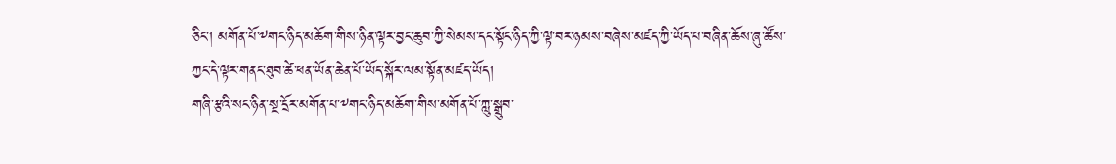ཅིང་། མགོན་པོ་༸གང་ཉིད་མཆོག་གིས་ཉིན་ལྟར་བྱང་ཆུབ་ཀྱི་སེམས་དང་སྟོང་ཉིད་ཀྱི་ལྟ་བར་ཉམས་བཞེས་མཛད་ཀྱི་ཡོད་པ་བཞིན་ཆོས་ཞུ་ཚོས་ཀྱང་དེ་ལྟར་གནང་ཐུབ་ཚེ་ཕན་ཡོན་ཆེན་པོ་ཡོད་སྐོར་ལམ་སྟོན་མཛད་ཡོད།
གཞི་རྩའི་སང་ཉིན་སྔ་དྲོར་མགོན་པ་༸གང་ཉིད་མཆོག་གིས་མགོན་པོ་ཀླུ་སྒྲུབ་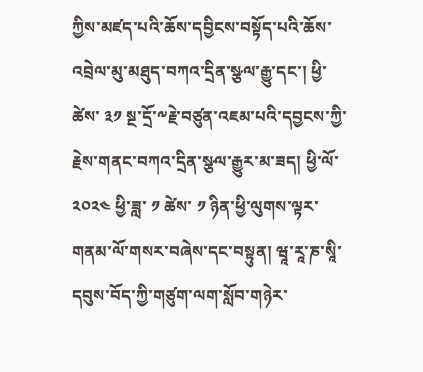ཀྱིས་མཛད་པའི་ཆོས་དབྱིངས་བསྟོད་པའི་ཆོས་འབྲེལ་མུ་མཐུད་བཀའ་དྲིན་སྩལ་རྒྱུ་དང་། ཕྱི་ཚེས་ ༣༡ སྔ་དྲོ་༸རྗེ་བཙུན་འཇམ་པའི་དབྱངས་ཀྱི་རྗེས་གནང་བཀའ་དྲིན་སྩལ་རྒྱུར་མ་ཟད། ཕྱི་ལོ་ ༢༠༢༤ ཕྱི་ཟླ་ ༡ ཚེས་ ༡ ཉིན་ཕྱི་ལུགས་ལྟར་གནམ་ལོ་གསར་བཞེས་དང་བསྟུན། ཝཱ་རཱ་ཎ་སཱི་དབུས་བོད་ཀྱི་གཙུག་ལག་སློབ་གཉེར་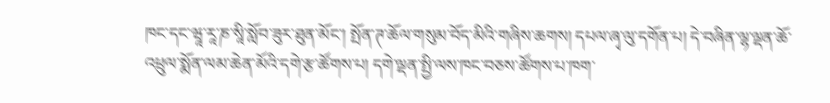ཁང་དང་ཝཱ་རཱ་ཎ་སཱི་སློབ་ཟུར་ཐུན་མོང་། སྤོན་ཊ་ཆོལ་གསུམ་བོད་མིའི་གཞིས་ཆགས། དཔལ་ཞྭ་ལུ་དགོན་པ། དེ་བཞིན་ལྷ་ལྡན་ཆོ་འཕྲུལ་སྨོན་ལམ་ཆེན་མོའི་དགེ་རྩ་ཚོགས་པ། དགེ་ལྡན་སྤྱི་ལས་ཁང་བཅས་ཚོགས་པ་ཁག་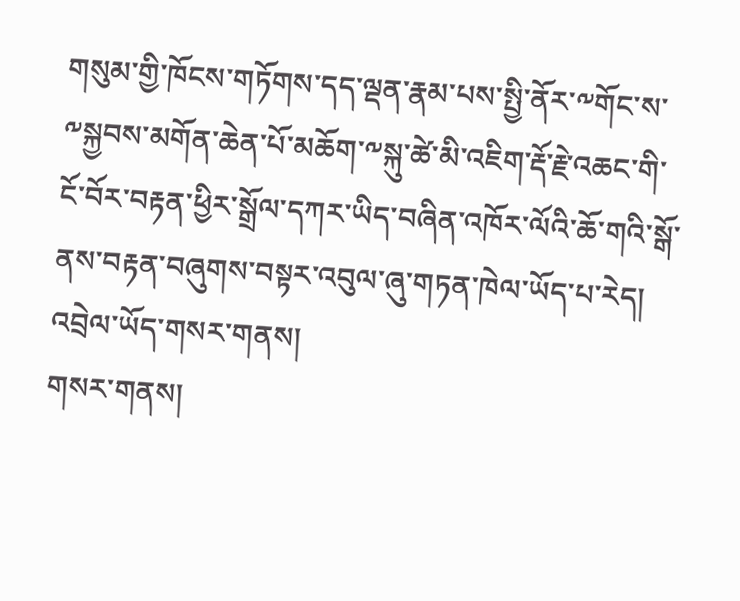གསུམ་གྱི་ཁོངས་གཏོགས་དད་ལྡན་རྣམ་པས་སྤྱི་ནོར་༸གོང་ས་༸སྐྱབས་མགོན་ཆེན་པོ་མཆོག་༸སྐུ་ཚེ་མི་འཇིག་རྡོ་རྗེ་འཆང་གི་ངོ་བོར་བརྟན་ཕྱིར་སྒྲོལ་དཀར་ཡིད་བཞིན་འཁོར་ལོའི་ཆོ་གའི་སྒོ་ནས་བརྟན་བཞུགས་བསྟར་འབུལ་ཞུ་གཏན་ཁེལ་ཡོད་པ་རེད།
འབྲེལ་ཡོད་གསར་གནས།
གསར་གནས།